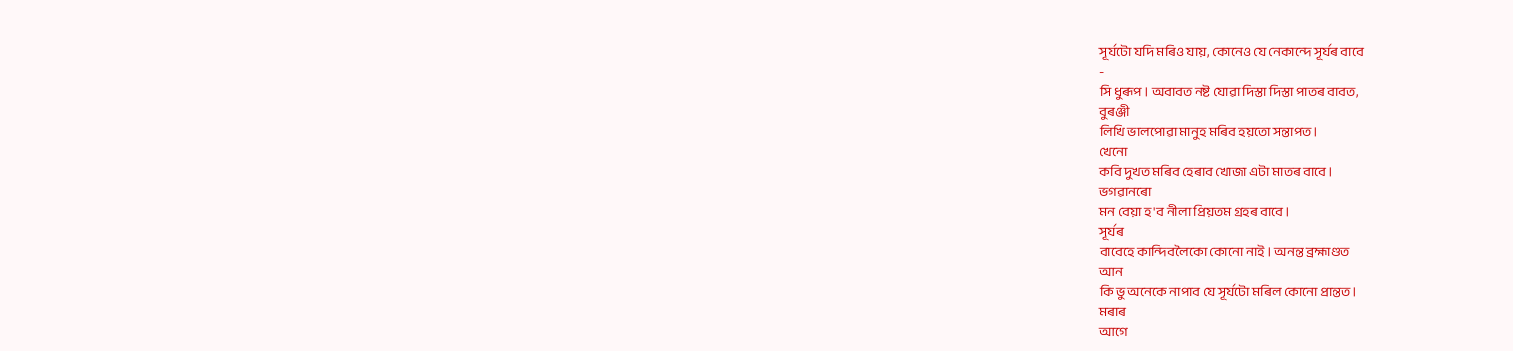সূৰ্যটো যদি মৰিও যায়, কোনেও যে নেকান্দে সূৰ্যৰ বাবে
-
সি ধুৰূপ। অবাবত নষ্ট যোৱা দিস্তা দিস্তা পাতৰ বাবত,
বুৰঞ্জী
লিখি ভালপোৱা মানুহ মৰিব হয়তো সন্তাপত।
খেনো
কবি দুখত মৰিব হেৰাব খোজা এটা মাতৰ বাবে।
ভগৱানৰো
মন বেয়া হ'ব নীলা প্ৰিয়তম গ্ৰহৰ বাবে।
সূৰ্যৰ
বাবেহে কান্দিবলৈকো কোনো নাই। অনন্ত ব্ৰহ্মাণ্ডত
আন
কি ভু অনেকে নাপাব যে সূৰ্যটো মৰিল কোনো প্ৰান্তত।
মৰাৰ
আগে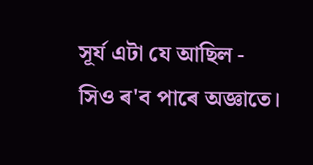সূৰ্য এটা যে আছিল - সিও ৰ'ব পাৰে অজ্ঞাতে।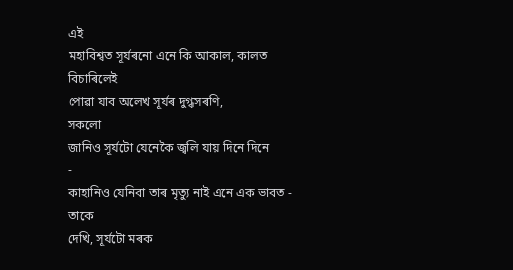এই
মহাবিশ্বত সূৰ্যৰনো এনে কি আকাল, কালত
বিচাৰিলেই
পোৱা যাব অলেখ সূৰ্যৰ দুগ্ধসৰণি,
সকলো
জানিও সূৰ্যটো যেনেকৈ জ্বলি যায় দিনে দিনে
-
কাহানিও যেনিবা তাৰ মৃত্যু নাই এনে এক ভাবত -
তাকে
দেখি, সূৰ্যটো মৰক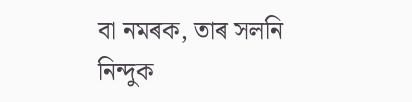বা নমৰক, তাৰ সলনি
নিন্দুক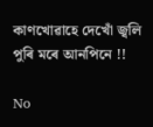কাণখোৱাহে দেখোঁ জ্বলি পুৰি মৰে আনপিনে !!

No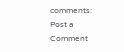comments:
Post a Comment